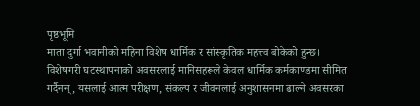पृष्ठभूमि
माता दुर्गा भवानीको महिना विशेष धार्मिक र सांस्कृतिक महत्त्व बोकेको हुन्छ। विशेषगरी घटस्थापनाको अवसरलाई मानिसहरूले केवल धार्मिक कर्मकाण्डमा सीमित गर्दैनन्, यसलाई आत्म परीक्षण, संकल्प र जीवनलाई अनुशासनमा ढाल्ने अवसरका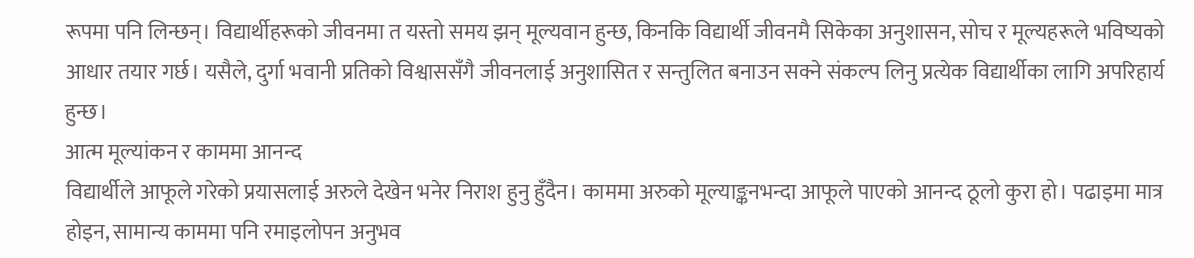रूपमा पनि लिन्छन्। विद्यार्थीहरूको जीवनमा त यस्तो समय झन् मूल्यवान हुन्छ, किनकि विद्यार्थी जीवनमै सिकेका अनुशासन, सोच र मूल्यहरूले भविष्यको आधार तयार गर्छ। यसैले, दुर्गा भवानी प्रतिको विश्वाससँगै जीवनलाई अनुशासित र सन्तुलित बनाउन सक्ने संकल्प लिनु प्रत्येक विद्यार्थीका लागि अपरिहार्य हुन्छ।
आत्म मूल्यांकन र काममा आनन्द
विद्यार्थीले आफूले गरेको प्रयासलाई अरुले देखेन भनेर निराश हुनु हुँदैन। काममा अरुको मूल्याङ्कनभन्दा आफूले पाएको आनन्द ठूलो कुरा हो। पढाइमा मात्र होइन, सामान्य काममा पनि रमाइलोपन अनुभव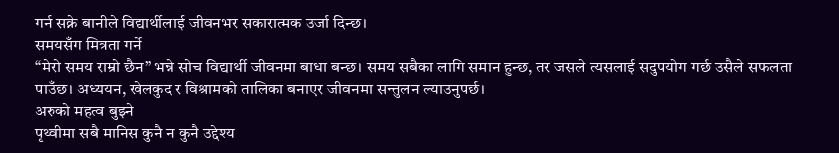गर्न सक्ने बानीले विद्यार्थीलाई जीवनभर सकारात्मक उर्जा दिन्छ।
समयसँग मित्रता गर्ने
“मेरो समय राम्रो छैन” भन्ने सोच विद्यार्थी जीवनमा बाधा बन्छ। समय सबैका लागि समान हुन्छ, तर जसले त्यसलाई सदुपयोग गर्छ उसैले सफलता पाउँछ। अध्ययन, खेलकुद र विश्रामको तालिका बनाएर जीवनमा सन्तुलन ल्याउनुपर्छ।
अरुको महत्व बुझ्ने
पृथ्वीमा सबै मानिस कुनै न कुनै उद्देश्य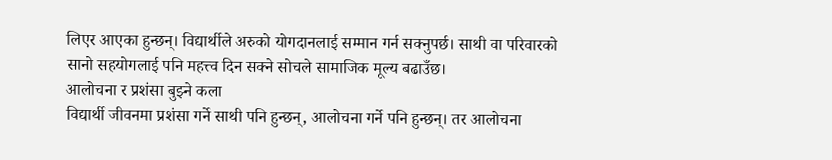लिएर आएका हुन्छन्। विद्यार्थीले अरुको योगदानलाई सम्मान गर्न सक्नुपर्छ। साथी वा परिवारको सानो सहयोगलाई पनि महत्त्व दिन सक्ने सोचले सामाजिक मूल्य बढाउँछ।
आलोचना र प्रशंसा बुझ्ने कला
विद्यार्थी जीवनमा प्रशंसा गर्ने साथी पनि हुन्छन्, आलोचना गर्ने पनि हुन्छन्। तर आलोचना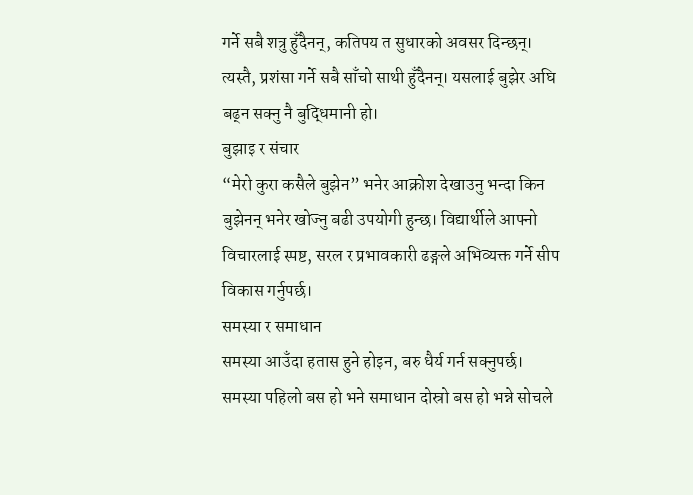गर्ने सबै शत्रु हुँदैनन्, कतिपय त सुधारको अवसर दिन्छन्। त्यस्तै, प्रशंसा गर्ने सबै साँचो साथी हुँदैनन्। यसलाई बुझेर अघि बढ्न सक्नु नै बुद्धिमानी हो।
बुझाइ र संचार
“मेरो कुरा कसैले बुझेन” भनेर आक्रोश देखाउनु भन्दा किन बुझेनन् भनेर खोज्नु बढी उपयोगी हुन्छ। विद्यार्थीले आफ्नो विचारलाई स्पष्ट, सरल र प्रभावकारी ढङ्गले अभिव्यक्त गर्ने सीप विकास गर्नुपर्छ।
समस्या र समाधान
समस्या आउँदा हतास हुने होइन, बरु धैर्य गर्न सक्नुपर्छ। समस्या पहिलो बस हो भने समाधान दोस्रो बस हो भन्ने सोचले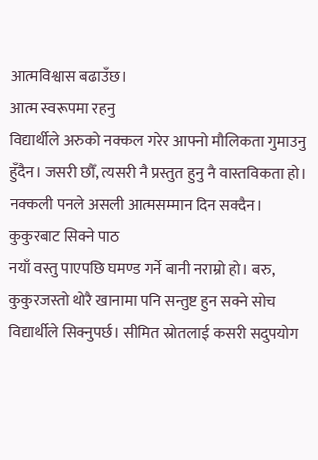आत्मविश्वास बढाउँछ।
आत्म स्वरूपमा रहनु
विद्यार्थीले अरुको नक्कल गरेर आफ्नो मौलिकता गुमाउनु हुँदैन। जसरी छौँ, त्यसरी नै प्रस्तुत हुनु नै वास्तविकता हो। नक्कली पनले असली आत्मसम्मान दिन सक्दैन।
कुकुरबाट सिक्ने पाठ
नयाँ वस्तु पाएपछि घमण्ड गर्ने बानी नराम्रो हो। बरु, कुकुरजस्तो थोरै खानामा पनि सन्तुष्ट हुन सक्ने सोच विद्यार्थीले सिक्नुपर्छ। सीमित स्रोतलाई कसरी सदुपयोग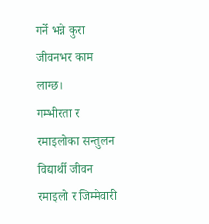गर्ने भन्ने कुरा जीवनभर काम लाग्छ।
गम्भीरता र रमाइलोका सन्तुलन
विद्यार्थी जीवन रमाइलो र जिम्मेवारी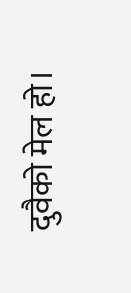दुवैको मेल हो।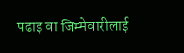पढाइ वा जिम्मेवारीलाई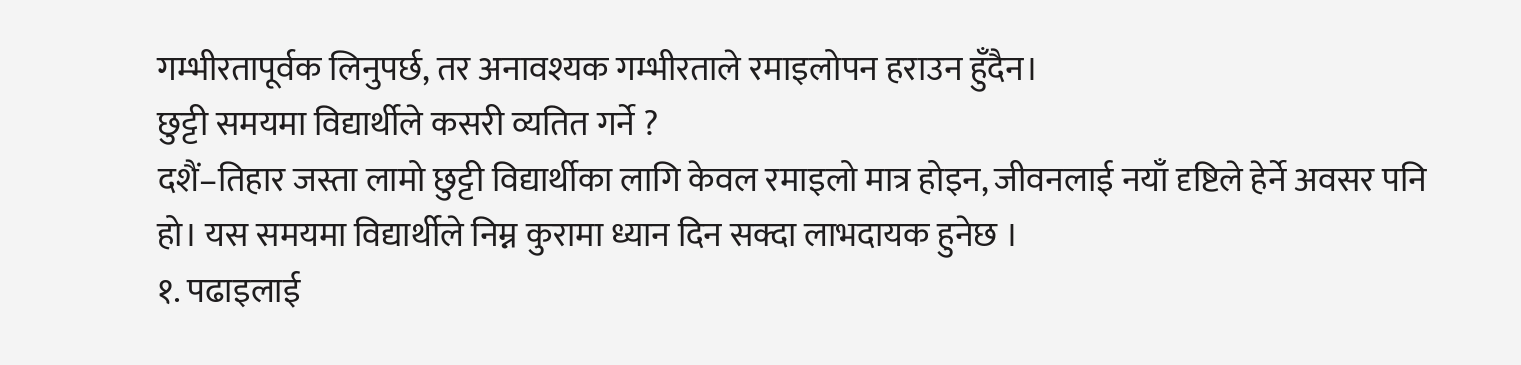गम्भीरतापूर्वक लिनुपर्छ, तर अनावश्यक गम्भीरताले रमाइलोपन हराउन हुँदैन।
छुट्टी समयमा विद्यार्थीले कसरी व्यतित गर्ने ?
दशैं–तिहार जस्ता लामो छुट्टी विद्यार्थीका लागि केवल रमाइलो मात्र होइन, जीवनलाई नयाँ दृष्टिले हेर्ने अवसर पनि हो। यस समयमा विद्यार्थीले निम्न कुरामा ध्यान दिन सक्दा लाभदायक हुनेछ ।
१. पढाइलाई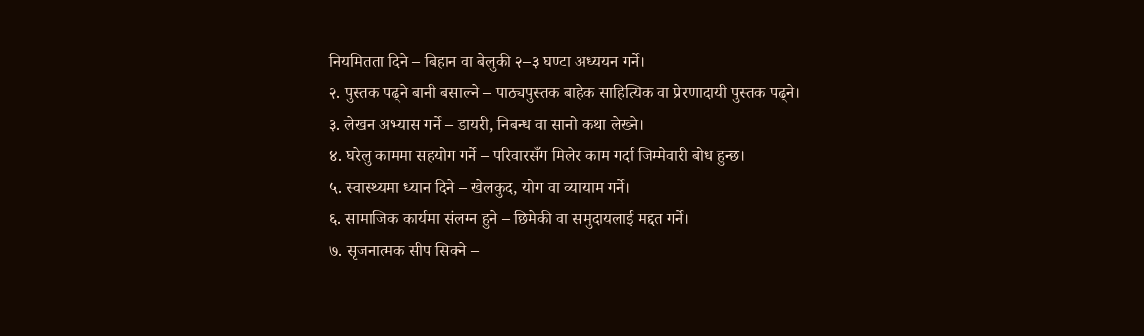नियमितता दिने – बिहान वा बेलुकी २–३ घण्टा अध्ययन गर्ने।
२. पुस्तक पढ्ने बानी बसाल्ने – पाठ्यपुस्तक बाहेक साहित्यिक वा प्रेरणादायी पुस्तक पढ्ने।
३. लेखन अभ्यास गर्ने – डायरी, निबन्ध वा सानो कथा लेख्ने।
४. घरेलु काममा सहयोग गर्ने – परिवारसँग मिलेर काम गर्दा जिम्मेवारी बोध हुन्छ।
५. स्वास्थ्यमा ध्यान दिने – खेलकुद, योग वा व्यायाम गर्ने।
६. सामाजिक कार्यमा संलग्न हुने – छिमेकी वा समुदायलाई मद्दत गर्ने।
७. सृजनात्मक सीप सिक्ने –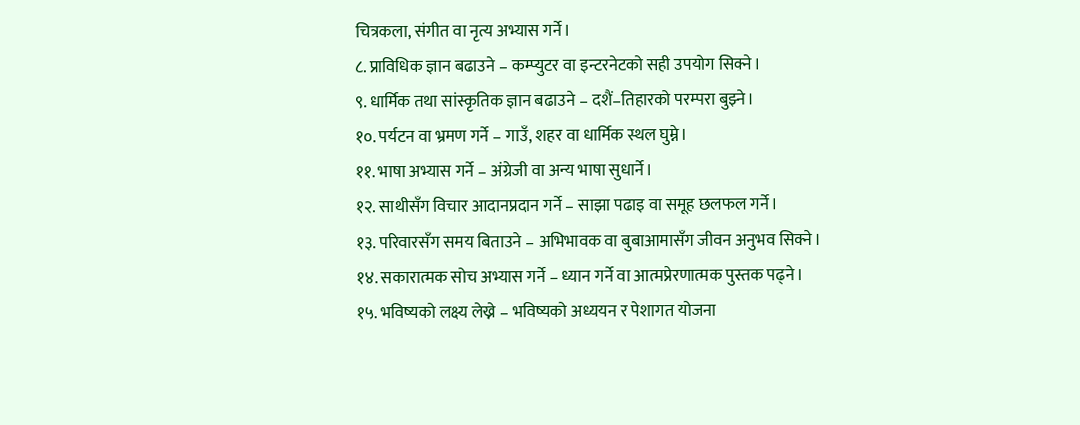चित्रकला, संगीत वा नृत्य अभ्यास गर्ने।
८. प्राविधिक ज्ञान बढाउने – कम्प्युटर वा इन्टरनेटको सही उपयोग सिक्ने।
९. धार्मिक तथा सांस्कृतिक ज्ञान बढाउने – दशैं–तिहारको परम्परा बुझ्ने।
१०. पर्यटन वा भ्रमण गर्ने – गाउँ, शहर वा धार्मिक स्थल घुम्ने।
११. भाषा अभ्यास गर्ने – अंग्रेजी वा अन्य भाषा सुधार्ने।
१२. साथीसँग विचार आदानप्रदान गर्ने – साझा पढाइ वा समूह छलफल गर्ने।
१३. परिवारसँग समय बिताउने – अभिभावक वा बुबाआमासँग जीवन अनुभव सिक्ने।
१४. सकारात्मक सोच अभ्यास गर्ने – ध्यान गर्ने वा आत्मप्रेरणात्मक पुस्तक पढ्ने।
१५. भविष्यको लक्ष्य लेख्ने – भविष्यको अध्ययन र पेशागत योजना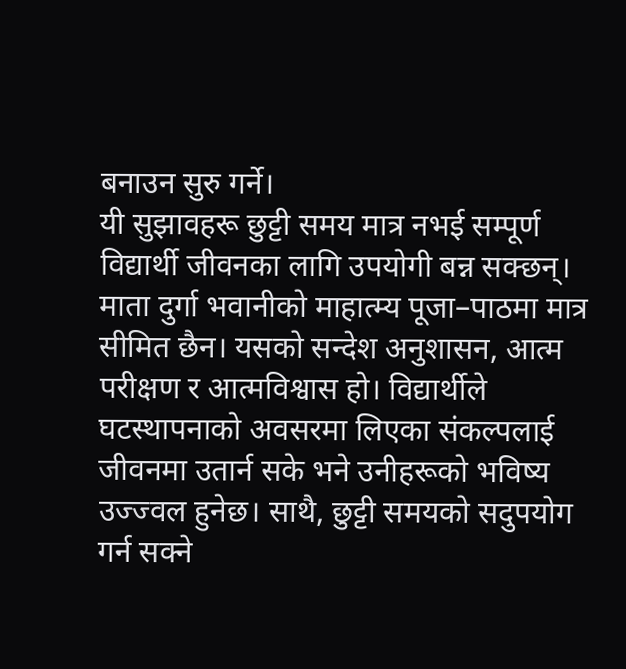बनाउन सुरु गर्ने।
यी सुझावहरू छुट्टी समय मात्र नभई सम्पूर्ण विद्यार्थी जीवनका लागि उपयोगी बन्न सक्छन्। माता दुर्गा भवानीको माहात्म्य पूजा–पाठमा मात्र सीमित छैन। यसको सन्देश अनुशासन, आत्म परीक्षण र आत्मविश्वास हो। विद्यार्थीले घटस्थापनाको अवसरमा लिएका संकल्पलाई जीवनमा उतार्न सके भने उनीहरूको भविष्य उज्ज्वल हुनेछ। साथै, छुट्टी समयको सदुपयोग गर्न सक्ने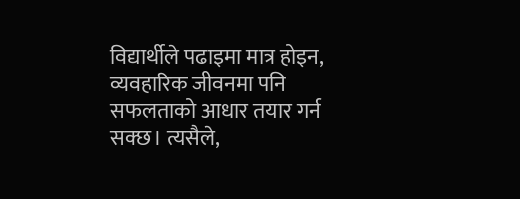विद्यार्थीले पढाइमा मात्र होइन, व्यवहारिक जीवनमा पनि सफलताको आधार तयार गर्न सक्छ। त्यसैले,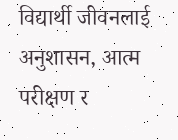विद्यार्थी जीवनलाई अनुशासन, आत्म परीक्षण र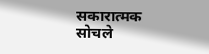सकारात्मक सोचले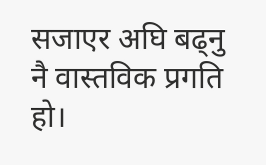सजाएर अघि बढ्नु नै वास्तविक प्रगति हो।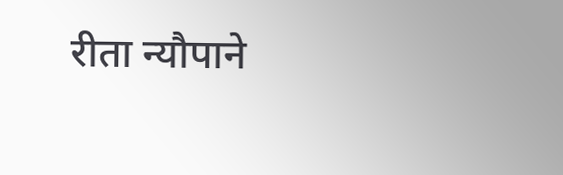रीता न्यौपाने